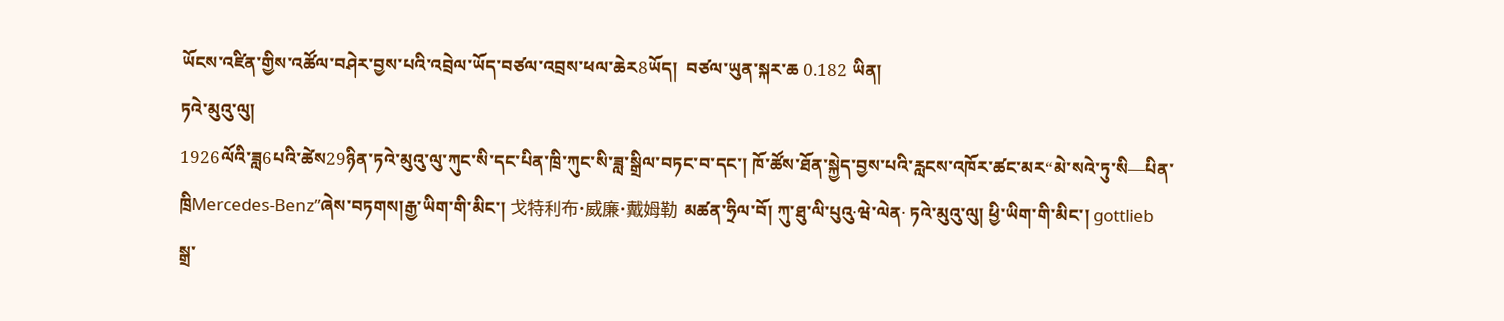ཡོངས་འཛིན་གྱིས་འཚོལ་བཤེར་བྱས་པའི་འབྲེལ་ཡོད་བཙལ་འབྲས་ཕལ་ཆེར8ཡོད།  བཙལ་ཡུན་སྐར་ཆ 0.182 ཡིན།
ཏའེ་མུའུ་ལུ།
1926ལོའི་ཟླ6པའི་ཚེས29ཉིན་ཏའེ་མུའུ་ལུ་ཀུང་སི་དང་པིན་ཁྲི་ཀུང་སི་ཟླ་སྒྲིལ་བཏང་བ་དང་། ཁོ་ཚོས་ཐོན་སྐྱེད་བྱས་པའི་རླངས་འཁོར་ཚང་མར“མེ་སའེ་ཏུ་སི—པིན་ཁྲིMercedes-Benz”ཞེས་བཏགས།རྒྱ་ཡིག་གི་མིང་། 戈特利布·威廉·戴姆勒 མཚན་ཧྲིལ་བོ། ཀུ་ཐུ་ལི་པུའུ·ཝེ་ལེན· ཏའེ་མུའུ་ལུ། ཕྱི་ཡིག་གི་མིང་། gottlieb
སྒྲ་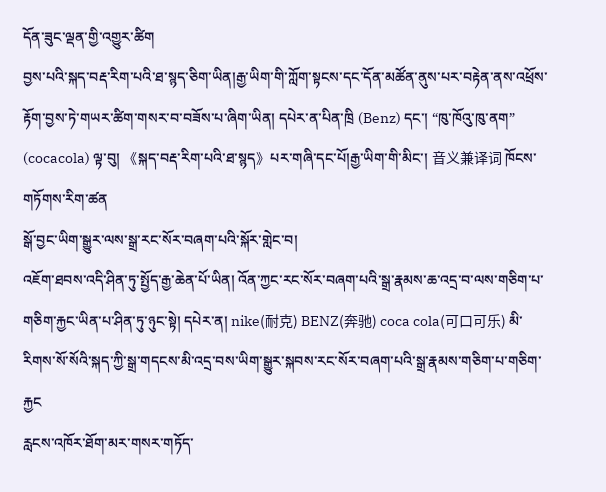དོན་ཟུང་ལྡན་གྱི་འགྱུར་ཚིག
བྱས་པའི་སྐད་བརྡ་རིག་པའི་ཐ་སྙད་ཅིག་ཡིན།རྒྱ་ཡིག་གི་ཀློག་སྟངས་དང་དོན་མཚོན་ནུས་པར་བརྟེན་ནས་འཕྲོས་རྟོག་བྱས་ཏེ་གཡར་ཚིག་གསར་བ་བཟོས་པ་ཞིག་ཡིན། དཔེར་ན་པིན་ཁྲི (Benz) དང་། “ཁུ་ཁོའུ་ཁུ་ནག” (cocacola) ལྟ་བུ། 《སྐད་བརྡ་རིག་པའི་ཐ་སྙད》པར་གཞི་དང་པོ།རྒྱ་ཡིག་གི་མིང་། 音义兼译词 ཁོངས་གཏོགས་རིག་ཚན
སྒོ་བྱང་ཡིག་སྒྱུར་ལས་སྒྲ་རང་སོར་བཞག་པའི་སྐོར་གླེང་བ།
འཇོག་ཐབས་འདི་ཤིན་ཏུ་སྤྱོད་རྒྱ་ཆེན་པོ་ཡིན། འོན་ཀྱང་རང་སོར་བཞག་པའི་སྒྲ་རྣམས་ཆ་འདྲ་བ་ལས་གཅིག་པ་གཅིག་རྐྱང་ཡིན་པ་ཤིན་ཏུ་ཉུང་སྟེ། དཔེར་ན། nike(耐克) BENZ(奔驰) coca cola(可口可乐) མི་རིགས་སོ་སོའི་སྐད་ཀྱི་སྒྲ་གདངས་མི་འདྲ་བས་ཡིག་སྒྱུར་སྐབས་རང་སོར་བཞག་པའི་སྒྲ་རྣམས་གཅིག་པ་གཅིག་རྐྱང
རླངས་འཁོར་ཐོག་མར་གསར་གཏོད་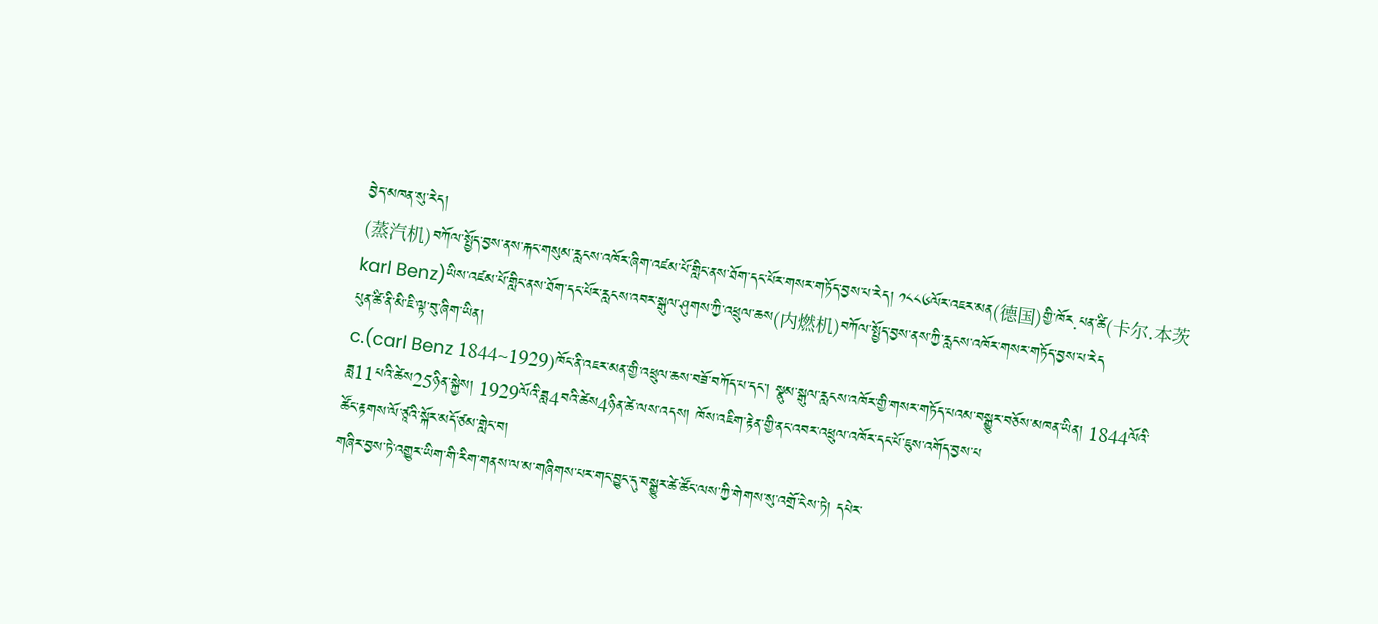བྱེད་མཁན་སུ་རེད།
(蒸汽机)བཀོལ་སྤྱོད་བྱས་ནས་རྐང་གསུམ་རླངས་འཁོར་ཞིག་འཛམ་པོ་གླིང་ནས་ཐོག་དང་པོར་གསར་གཏོད་བྱས་པ་རེད། ༡༨༨༦ལོར་འཇར་མན(德国)གྱི་ཁོར.པན་ཚི(卡尔.本茨karl Benz)ཡིས་འཛམ་པོ་གླིང་ནས་ཐོག་དང་པོར་རླངས་འབར་སྒུལ་ཤུགས་ཀྱི་འཕྲུལ་ཆས(内燃机)བཀོལ་སྤྱོད་བྱས་ནས་ཀྱི་རླངས་འཁོར་གསར་གཏོད་བྱས་པ་རེད
པུན་ཚི་ནི་མི་ཇི་ལྟ་བུ་ཞིག་ཡིན།
c.(carl Benz 1844~1929)ཁོང་ནི་འཇར་མན་གྱི་འཕྲུལ་ཆས་བཟོ་བཀོད་པ་དང་། སྣུམ་སྒུལ་རླངས་འཁོར་གྱི་གསར་གཏོད་པའམ་བསྒྱུར་བཅོས་མཁན་ཡིན། 1844ལོའི་ཟླ11པའི་ཚེས25ཉིན་སྐྱེས། 1929ལོའི་ཟླ4བའི་ཚེས4ཉིན་ཚེ་ལས་འདས། ཁོས་འཇིག་རྟེན་གྱི་ནང་འབར་འཕྲུལ་འཁོར་དང་པོ་ཇུས་འགོད་བྱས་པ
ཚོང་རྟགས་ལོ་ཙཱའི་སྐོར་མདོ་ཙམ་གླེང་བ།
གཞིར་བྱས་ཏེ་འགྱུར་ཡིག་གི་རིག་གནས་ལ་མ་གཞིགས་པར་གང་བྱུང་དུ་བསྒྱུར་ཚེ་ཚོང་ལས་ཀྱི་གེགས་སུ་འགྲོ་ངེས་ཏེ། དཔེར་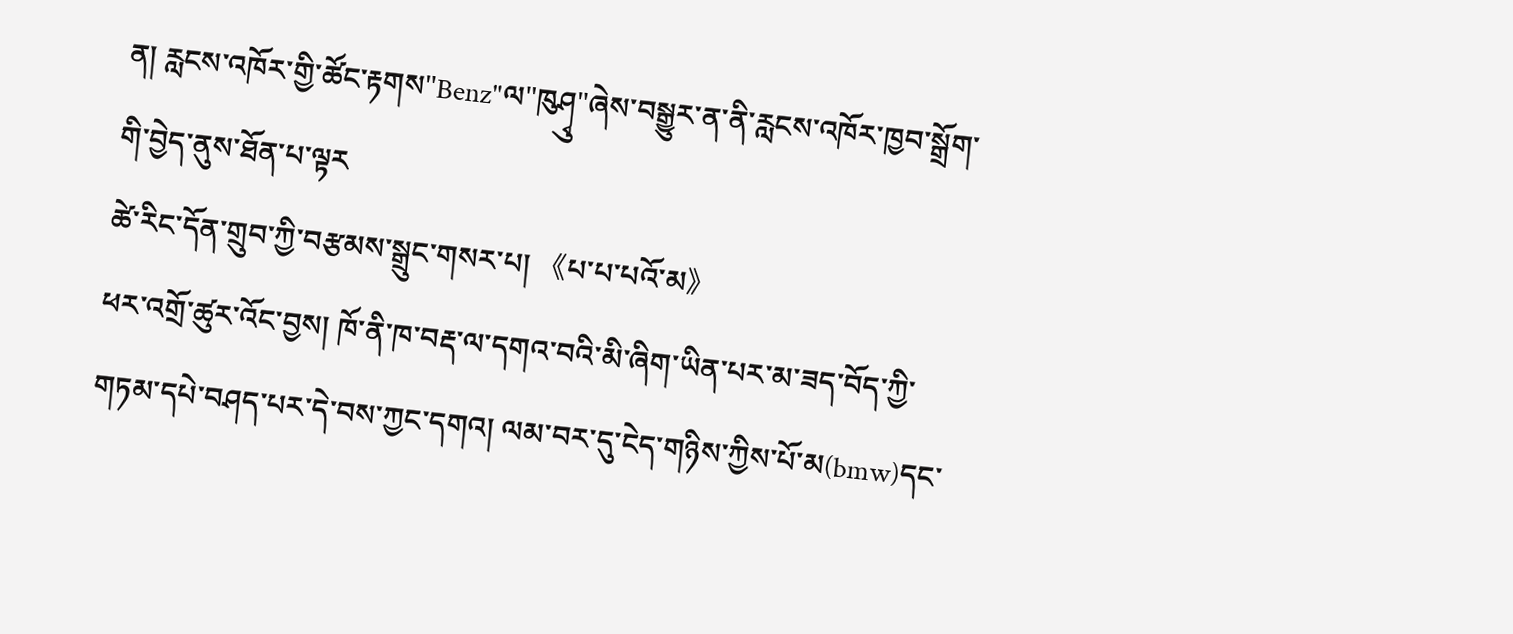ན། རླངས་འཁོར་གྱི་ཚོང་རྟགས"Benz"ལ"ཁུཤྭུ"ཞེས་བསྒྱུར་ན་ནི་རླངས་འཁོར་ཁྱབ་སྒྲོག་གི་བྱེད་ནུས་ཐོན་པ་ལྟར
ཚེ་རིང་དོན་གྲུབ་ཀྱི་བརྩམས་སྒྲུང་གསར་པ། 《པ་པ་པའོ་མ》
ཕར་འགྲོ་ཚུར་འོང་བྱས། ཁོ་ནི་ཁ་བརྡ་ལ་དགའ་བའི་མི་ཞིག་ཡིན་པར་མ་ཟད་བོད་ཀྱི་གཏམ་དཔེ་བཤད་པར་དེ་བས་ཀྱང་དགའ། ལམ་བར་དུ་ངེད་གཉིས་ཀྱིས་པོ་མ(bmw)དང་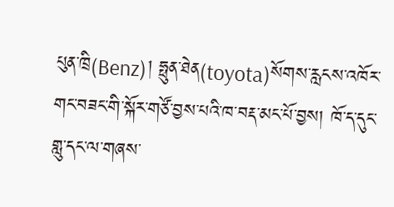པུན་ཁྲི(Benz)། ཧྥུན་ཐེན(toyota)སོགས་རླངས་འཁོར་གང་བཟང་གི་སྐོར་གཙོ་བྱས་པའི་ཁ་བརྡ་མང་པོ་བྱས། ཁོ་ད་དུང་གླུ་དང་ལ་གཞས་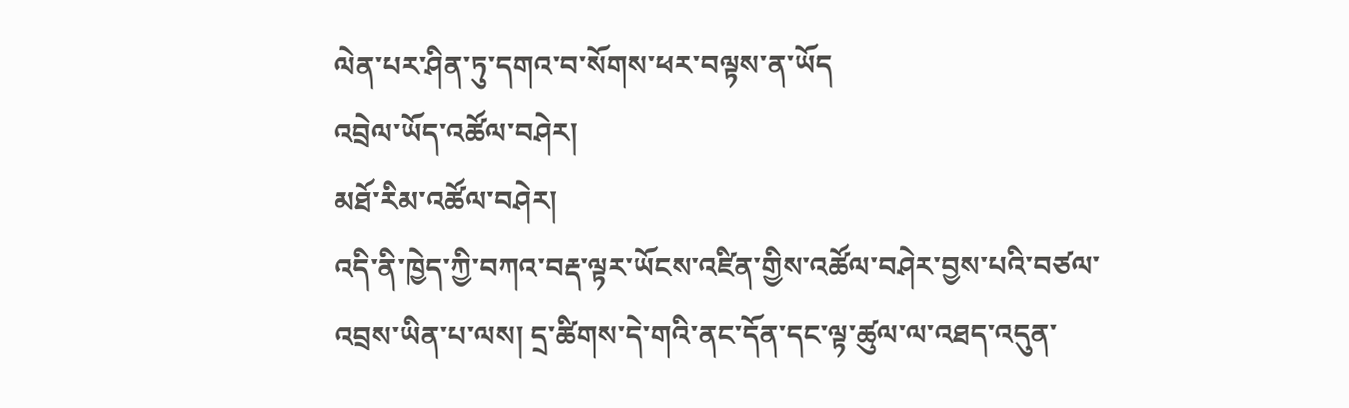ལེན་པར་ཤིན་ཏུ་དགའ་བ་སོགས་ཕར་བལྟས་ན་ཡོད
འབྲེལ་ཡོད་འཚོལ་བཤེར།
མཐོ་རིམ་འཚོལ་བཤེར།
འདི་ནི་ཁྱེད་ཀྱི་བཀའ་བརྡ་ལྟར་ཡོངས་འཛིན་གྱིས་འཚོལ་བཤེར་བྱས་པའི་བཙལ་འབྲས་ཡིན་པ་ལས། དྲ་ཚིགས་དེ་གའི་ནང་དོན་དང་ལྟ་ཚུལ་ལ་འཐད་འདུན་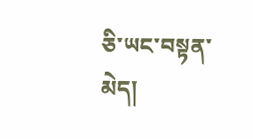ཅི་ཡང་བསྟན་མེད།